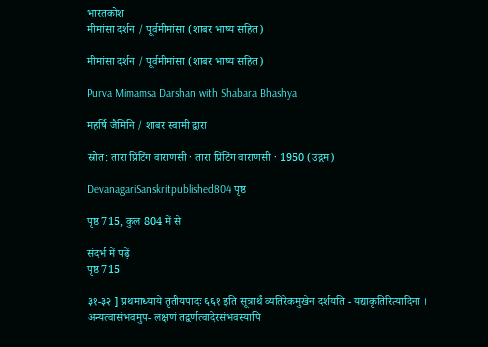भारतकोश
मीमांसा दर्शन / पूर्वमीमांसा (शाबर भाष्य सहित)

मीमांसा दर्शन / पूर्वमीमांसा (शाबर भाष्य सहित)

Purva Mimamsa Darshan with Shabara Bhashya

महर्षि जैमिनि / शाबर स्वामी द्वारा

स्रोत: तारा प्रिंटिंग वाराणसी · तारा प्रिंटिंग वाराणसी · 1950 (उद्गम)

DevanagariSanskritpublished804 पृष्ठ

पृष्ठ 715, कुल 804 में से

संदर्भ में पढ़ें
पृष्ठ 715

३१-३२ ] प्रथमाध्याये तृतीयपादः ६६१ इति सूत्रार्थं व्यतिरेकमुखेन दर्शयति - यद्याकृतिरित्यादिना । अन्यत्वासंभवमुप- लक्षणं तद्वर्णत्वादेरसंभवस्यापि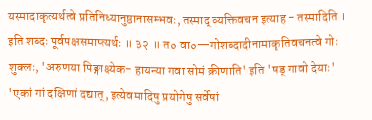यस्मादाकृत्यर्थत्वे प्रतिनिध्यानुष्ठानासम्भवः, तस्माद् व्यक्तिवचन इत्याह - तस्मादिति । इति शब्दः पूर्वपक्षसमाप्त्यर्थः ॥ ३२ ॥ त० वा०—गोशब्दादीनामाकृतिवचनत्वे गोः शुक्लः, 'अरुणया पिङ्गाक्ष्येक- हायन्या गवा सोमं क्रीणाति' इति 'षड् गावो देयाः' 'एकां गां दक्षिणां दद्यात्, इत्येवमादिषु प्रयोगेषु सर्वेषां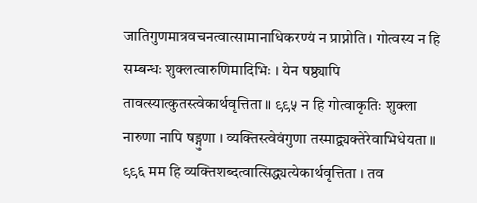जातिगुणमात्रवचनत्वात्सामानाधिकरण्यं न प्राप्नोति । गोत्वस्य न हि सम्बन्धः शुक्लत्वारुणिमादिभिः । येन षष्ठ्यापि तावत्स्यात्कुतस्त्वेकार्थवृत्तिता ॥ ९९५ न हि गोत्वाकृतिः शुक्ला नारुणा नापि षड्गुणा । व्यक्तिस्त्वेवंगुणा तस्माद्व्यक्तेरेवाभिधेयता ॥ ९९६ मम हि व्यक्तिशब्दत्वात्सिद्ध्यत्येकार्थवृत्तिता । तव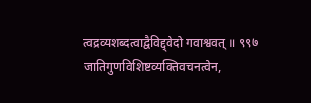त्वद्रव्यशब्दत्वाद्वैविद्द्वेदो गवाश्ववत् ॥ ९९७ जातिगुणविशिष्टव्यक्तिवचनत्वेन,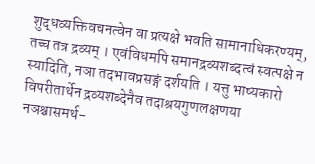शुद्धव्यक्तिवचनत्वेन वा प्रत्यक्षे भवति सामानाधिकरण्यम्, तच्च तत्र द्रव्यम् । एवंविधमपि समानद्रव्यशब्दत्वं स्वत्पक्षे न स्यादिति, नञा तदभावप्रसङ्गं दर्शयति । यत्तु भाष्यकारो विपरीतार्थेन द्रव्यशब्देनैव तदाश्रयगुणलक्षणया नञश्चासमर्थ-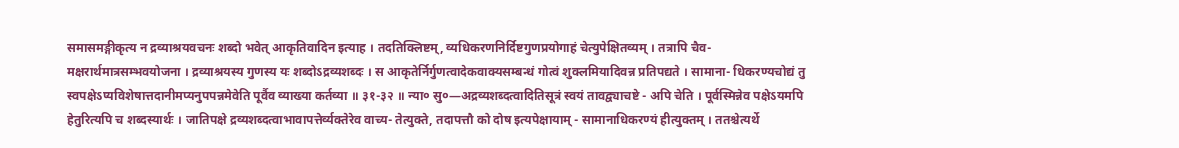समासमङ्गीकृत्य न द्रव्याश्रयवचनः शब्दो भवेत् आकृतिवादिन इत्याह । तदतिक्लिष्टम्, व्यधिकरणनिर्दिष्टगुणप्रयोगाहं चेत्युपेक्षितव्यम् । तत्रापि चैव- मक्षरार्थमात्रसम्भवयोजना । द्रव्याश्रयस्य गुणस्य यः शब्दोऽद्रव्यशब्दः । स आकृतेर्निर्गुणत्वादेकवाक्यसम्बन्धं गोत्वं शुक्लमियादिवन्न प्रतिपद्यते । सामाना- धिकरण्यचोद्यं तु स्वपक्षेऽप्यविशेषात्तदानीमप्यनुपपन्नमेवेति पूर्वैव व्याख्या कर्तव्या ॥ ३१-३२ ॥ न्या० सु०—अद्रव्यशब्दत्वादितिसूत्रं स्वयं तावद्व्याचष्टे - अपि चेति । पूर्वस्मिन्नेव पक्षेऽयमपि हेतुरित्यपि च शब्दस्यार्थः । जातिपक्षे द्रव्यशब्दत्वाभावापत्तेर्व्यक्तेरेव वाच्य- तेत्युक्ते, तदापत्तौ को दोष इत्यपेक्षायाम् - सामानाधिकरण्यं हीत्युक्तम् । ततश्चेत्यर्थे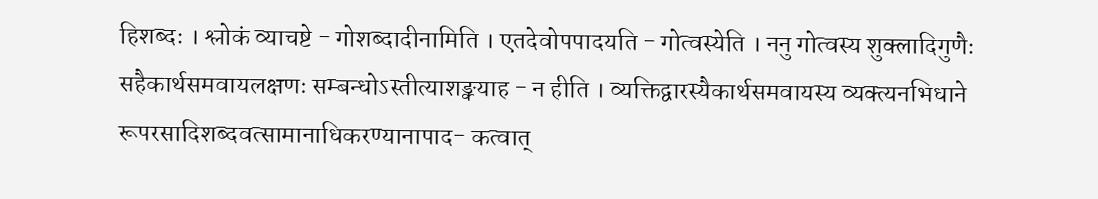हिशब्दः । श्लोकं व्याचष्टे - गोशब्दादीनामिति । एतदेवोपपादयति - गोत्वस्येति । ननु गोत्वस्य शुक्लादिगुणैः सहैकार्थसमवायलक्षणः सम्बन्धोऽस्तीत्याशङ्क्याह - न हीति । व्यक्तिद्वारस्यैकार्थसमवायस्य व्यक्त्यनभिधाने रूपरसादिशब्दवत्सामानाधिकरण्यानापाद- कत्वात्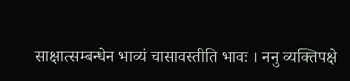साक्षात्सम्बन्धेन भाव्यं चासावस्तीति भावः । ननु व्यक्तिपक्षे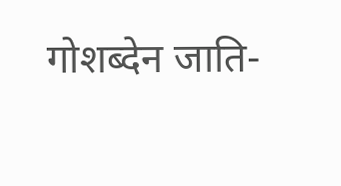गोशब्देन जाति-